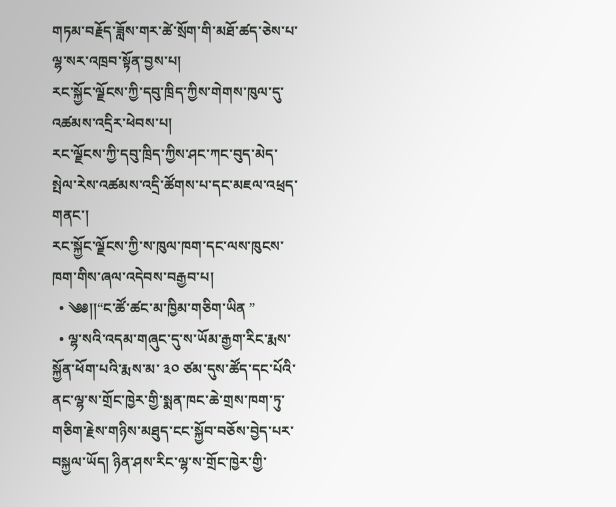གཏམ་བརྗོད་ཟློས་གར་ཚེ་སྲོག་གི་མཐོ་ཚད་ཅེས་པ་ལྷ་སར་འཁྲབ་སྟོན་བྱས་པ།
རང་སྐྱོང་ལྗོངས་ཀྱི་དབུ་ཁྲིད་ཀྱིས་གེགས་ཁུལ་དུ་འཚམས་འདྲིར་ཕེབས་པ།
རང་ལྗོངས་ཀྱི་དབུ་ཁྲིད་ཀྱིས་ཤང་ཀང་བུད་མེད་སྤེལ་རེས་འཚམས་འདྲི་ཚོགས་པ་དང་མཇལ་འཕྲད་གནང་།
རང་སྐྱོང་ལྗོངས་ཀྱི་ས་ཁུལ་ཁག་དང་ལས་ཁུངས་ཁག་གིས་ཞལ་འདེབས་བརྒྱབ་པ།
  • ༄༅།།“ང་ཚོ་ཚང་མ་ཁྱིམ་གཅིག་ཡིན ”
  • ལྷ་སའི་འདམ་གཞུང་དུ་ས་ཡོམ་རྒྱག་རིང་རྨས་སྐྱོན་ཕོག་པའི་རྨས་མ་ ༣༠ ཙམ་དུས་ཚོད་དང་པོའི་ནང་ལྷ་ས་གྲོང་ཁྱེར་གྱི་སྨན་ཁང་ཆེ་གྲས་ཁག་ཏུ་གཅིག་རྗེས་གཉིས་མཐུད་ངང་སྐྱོབ་བཅོས་བྱེད་པར་བསྐྱལ་ཡོད། ཉིན་ཤས་རིང་ལྷ་ས་གྲོང་ཁྱེར་གྱི་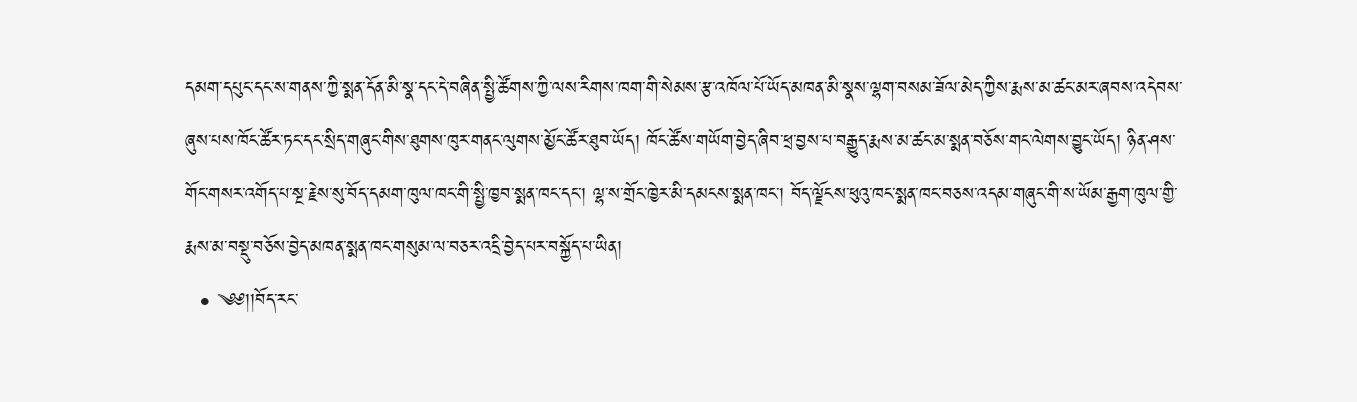དམག་དཔུང་དང་ས་གནས་ཀྱི་སྨན་དོན་མི་སྣ་དང་དེ་བཞིན་སྤྱི་ཚོགས་ཀྱི་ལས་རིགས་ཁག་གི་སེམས་རྩ་འཁོལ་པོ་ཡོད་མཁན་མི་སྣས་ལྷག་བསམ་ཟོལ་མེད་ཀྱིས་རྨས་མ་ཚང་མར་ཞབས་འདེབས་ཞུས་པས་ཁོང་ཚོར་ཏང་དང་སྲིད་གཞུང་གིས་ཐུགས་ཁུར་གནང་ལུགས་མྱོང་ཚོར་ཐུབ་ཡོད། ཁོང་ཚོས་གཡོག་བྱེད་ཞིབ་ཕྲ་བྱས་པ་བརྒྱུད་རྨས་མ་ཚང་མ་སྨན་བཅོས་གང་ལེགས་བྱུང་ཡོད། ཉིན་ཤས་གོང་གསར་འགོད་པ་སྔ་རྗེས་སུ་བོད་དམག་ཁུལ་ཁང་གི་སྤྱི་ཁྱབ་སྨན་ཁང་དང་། ལྷ་ས་གྲོང་ཁྱེར་མི་དམངས་སྨན་ཁང་། བོད་ལྗོངས་ཕུའུ་ཁང་སྨན་ཁང་བཅས་འདམ་གཞུང་གི་ས་ཡོམ་རྒྱག་ཁུལ་གྱི་རྨས་མ་བསྡུ་བཅོས་བྱེད་མཁན་སྨན་ཁང་གསུམ་ལ་བཅར་འདྲི་བྱེད་པར་བསྐྱོད་པ་ཡིན།
  • ༄༅།།བོད་རང་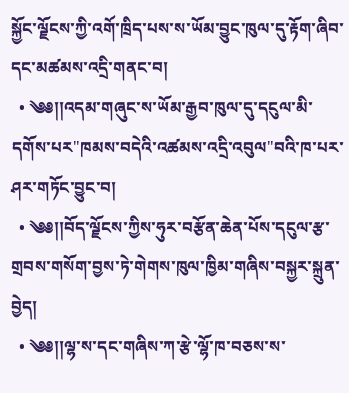སྐྱོང་ལྗོངས་ཀྱི་འགོ་ཁྲིད་པས་ས་ཡོམ་བྱུང་ཁུལ་དུ་རྟོག་ཞིབ་དང་མཚམས་འདྲི་གནང་བ།
  • ༄༅།།འདམ་གཞུང་ས་ཡོམ་རྒྱབ་ཁུལ་དུ་དངུལ་མི་དགོས་པར"ཁམས་བདེའི་འཚམས་འདྲི་འབུལ"བའི་ཁ་པར་ཤར་གཏོང་བྱུང་བ།
  • ༄༅།།བོད་ལྗོངས་ཀྱིས་ཧུར་བརྩོན་ཆེན་པོས་དངུལ་རྩ་གྲབས་གསོག་བྱས་ཏེ་གེགས་ཁུལ་ཁྱིམ་གཞིས་བསྐྱར་སྐྲུན་བྱེད།
  • ༄༅།།ལྷ་ས་དང་གཞིས་ཀ་རྩེ་ལྷོ་ཁ་བཅས་ས་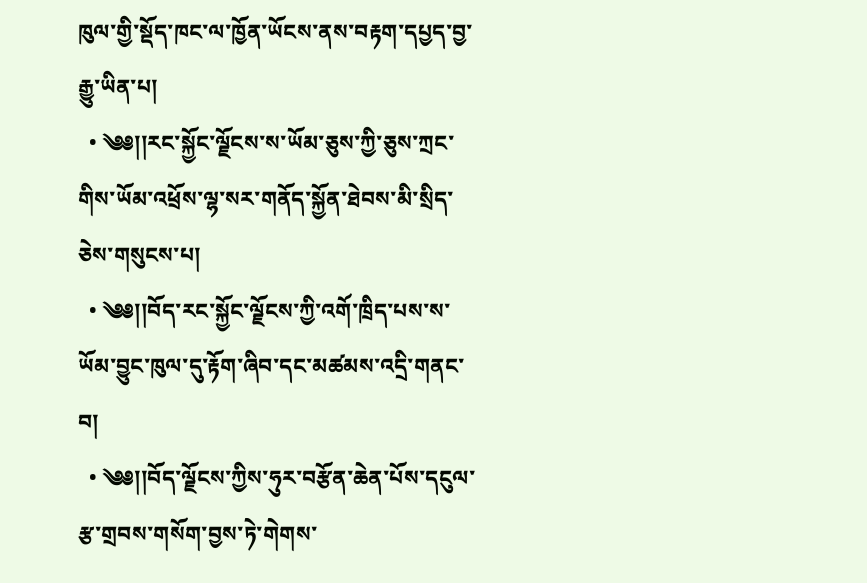ཁུལ་གྱི་སྡོད་ཁང་ལ་ཁྱོན་ཡོངས་ནས་བརྟག་དཔྱད་བྱ་རྒྱུ་ཡིན་པ།
  • ༄༅།།རང་སྐྱོང་ལྗོངས་ས་ཡོམ་ཅུས་ཀྱི་ཅུས་ཀྲང་གིས་ཡོམ་འཕྲོས་ལྷ་སར་གནོད་སྐྱོན་ཐེབས་མི་སྲིད་ཅེས་གསུངས་པ།
  • ༄༅།།བོད་རང་སྐྱོང་ལྗོངས་ཀྱི་འགོ་ཁྲིད་པས་ས་ཡོམ་བྱུང་ཁུལ་དུ་རྟོག་ཞིབ་དང་མཚམས་འདྲི་གནང་བ།
  • ༄༅།།བོད་ལྗོངས་ཀྱིས་ཧུར་བརྩོན་ཆེན་པོས་དངུལ་རྩ་གྲབས་གསོག་བྱས་ཏེ་གེགས་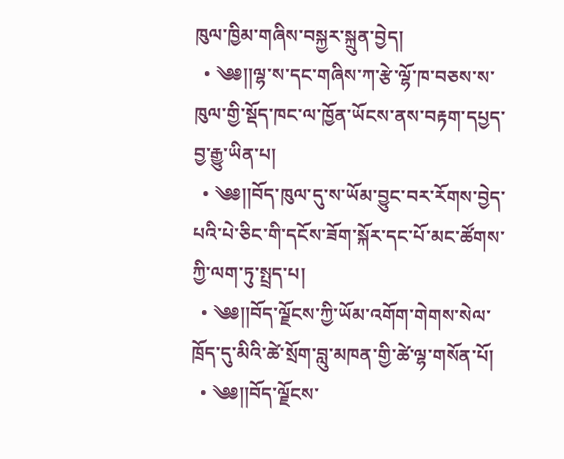ཁུལ་ཁྱིམ་གཞིས་བསྐྱར་སྐྲུན་བྱེད།
  • ༄༅།།ལྷ་ས་དང་གཞིས་ཀ་རྩེ་ལྷོ་ཁ་བཅས་ས་ཁུལ་གྱི་སྡོད་ཁང་ལ་ཁྱོན་ཡོངས་ནས་བརྟག་དཔྱད་བྱ་རྒྱུ་ཡིན་པ།
  • ༄༅།།བོད་ཁུལ་དུ་ས་ཡོམ་བྱུང་བར་རོགས་བྱེད་པའི་པེ་ཅིང་གི་དངོས་ཟོག་སྐོར་དང་པོ་མང་ཚོགས་ཀྱི་ལག་ཏུ་སྤྲད་པ།
  • ༄༅།།བོད་ལྗོངས་ཀྱི་ཡོམ་འགོག་གེགས་སེལ་ཁྲོད་དུ་མིའི་ཚེ་སྲོག་བླུ་མཁན་གྱི་ཚེ་ལྷ་གསོན་པོ།
  • ༄༅།།བོད་ལྗོངས་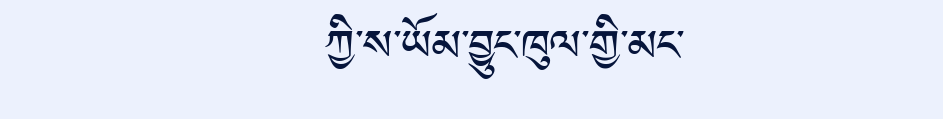ཀྱི་ས་ཡོམ་བྱུང་ཁུལ་གྱི་མང་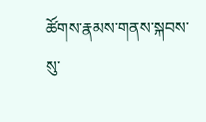ཚོགས་རྣམས་གནས་སྐབས་སུ་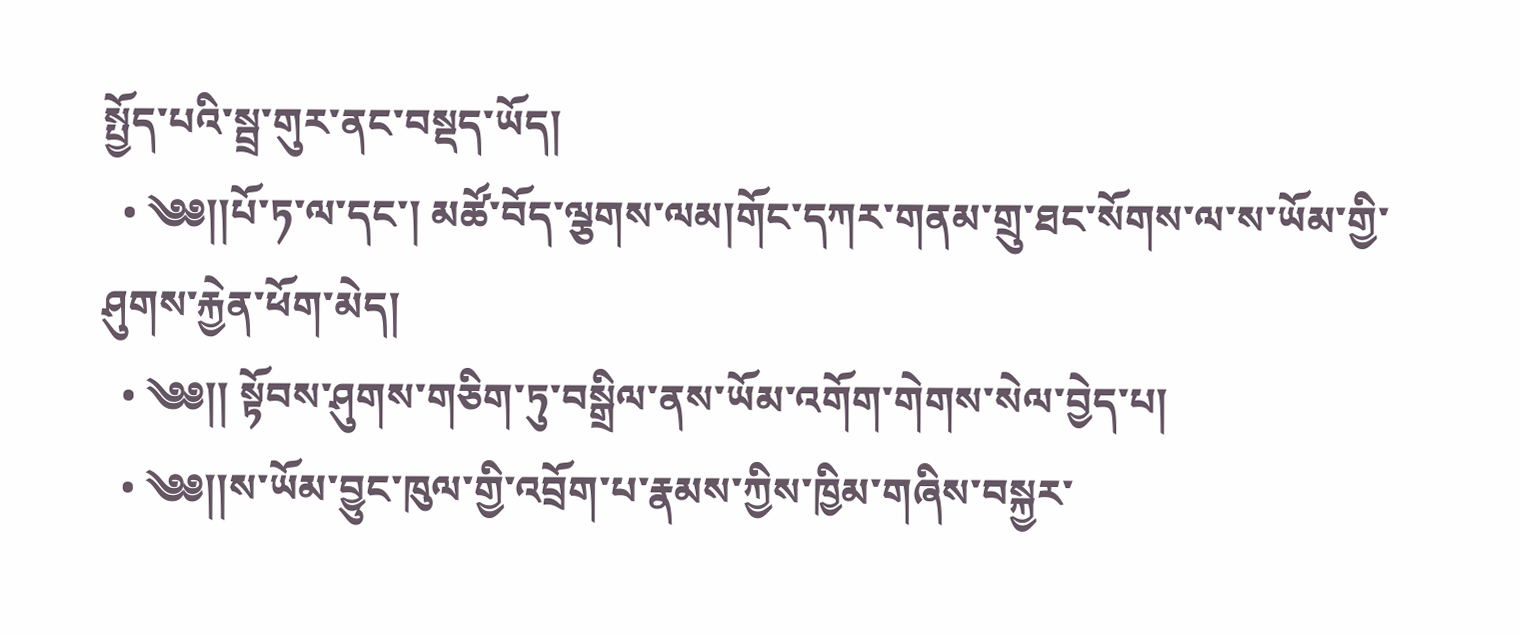སྤྱོད་པའི་སྦྲ་གུར་ནང་བསྡད་ཡོད།
  • ༄༅།།པོ་ཏ་ལ་དང་། མཚོ་བོད་ལྕགས་ལམ།གོང་དཀར་གནམ་གྲུ་ཐང་སོགས་ལ་ས་ཡོམ་གྱི་ཤུགས་རྐྱེན་ཕོག་མེད།
  • ༄༅།། སྟོབས་ཤུགས་གཅིག་ཏུ་བསྒྲིལ་ནས་ཡོམ་འགོག་གེགས་སེལ་བྱེད་པ།
  • ༄༅།།ས་ཡོམ་བྱུང་ཁུལ་གྱི་འབྲོག་པ་རྣམས་ཀྱིས་ཁྱིམ་གཞིས་བསྐྱར་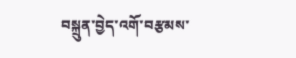བསྐྲུན་བྱེད་འགོ་བརྩམས་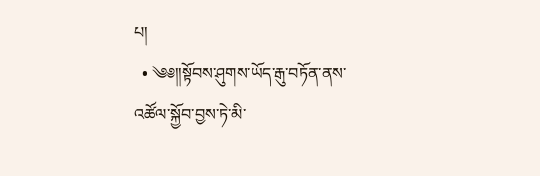པ།
  • ༄༅།།སྟོབས་ཤུགས་ཡོད་རྒུ་བཏོན་ནས་འཚོལ་སྐྱོབ་བྱས་ཏེ་མི་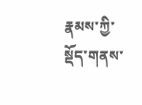རྣམས་ཀྱི་སྡོད་གནས་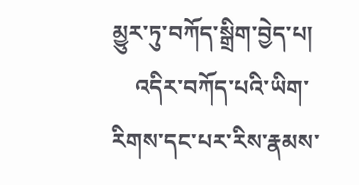མྱུར་ཏུ་བཀོད་སྒྲིག་བྱེད་པ།
    འདིར་བཀོད་པའི་ཡིག་རིགས་དང་པར་རིས་རྣམས་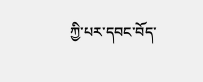ཀྱི་པར་དབང་བོད་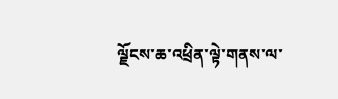ལྗོངས་ཆ་འཕྲིན་ལྟེ་གནས་ལ་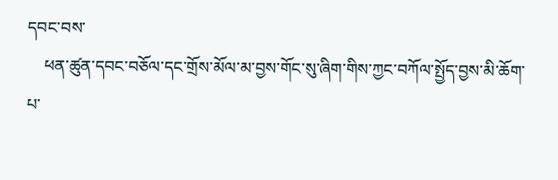དབང་བས་
    ཕན་ཚུན་དབང་བཅོལ་དང་གྲོས་མོལ་མ་བྱས་གོང་སུ་ཞིག་གིས་ཀྱང་བཀོལ་སྤྱོད་བྱས་མི་ཆོག་པ་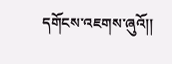དགོངས་འཇགས་ཞུའོ།།